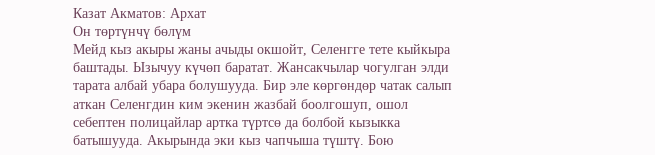Казат Акматов: Архат
Он төртүнчү бөлүм
Мейд кыз акыры жаны ачыды окшойт, Селенгге тете кыйкыра баштады. Ызычуу күчөп баратат. Жансакчылар чогулган элди тарата албай убара болушууда. Бир эле көргөндөр чатак салып аткан Селенгдин ким экенин жазбай боолгошуп, ошол себептен полицайлар артка түртсө да болбой кызыкка батышууда. Акырында эки кыз чапчыша түштү. Бою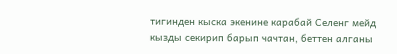тигинден кыска экенине карабай Селенг мейд кызды секирип барып чачтан, беттен алганы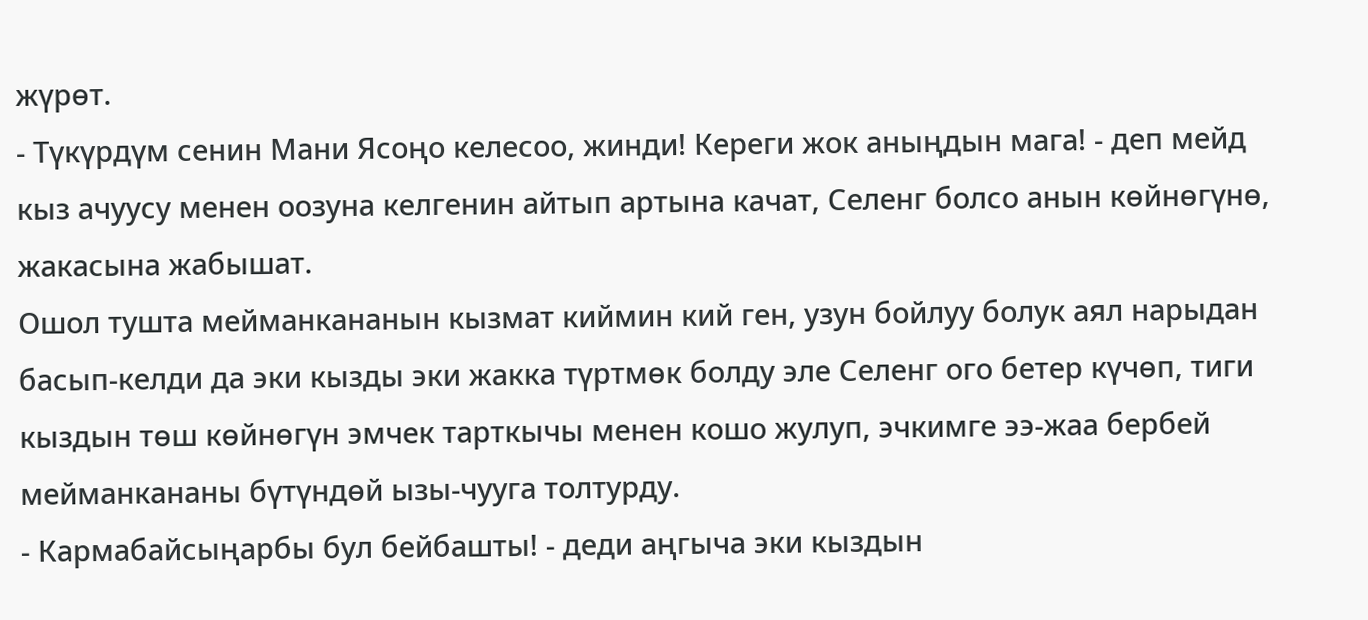жүрөт.
- Түкүрдүм сенин Мани Ясоңо келесоо, жинди! Кереги жок аныңдын мага! - деп мейд кыз ачуусу менен оозуна келгенин айтып артына качат, Селенг болсо анын көйнөгүнө, жакасына жабышат.
Ошол тушта мейманкананын кызмат киймин кий ген, узун бойлуу болук аял нарыдан басып-келди да эки кызды эки жакка түртмөк болду эле Селенг ого бетер күчөп, тиги кыздын төш көйнөгүн эмчек тарткычы менен кошо жулуп, эчкимге ээ-жаа бербей мейманкананы бүтүндөй ызы-чууга толтурду.
- Кармабайсыңарбы бул бейбашты! - деди аңгыча эки кыздын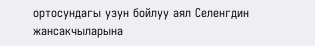ортосундагы узун бойлуу аял Селенгдин жансакчыларына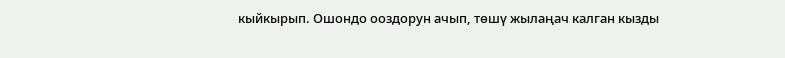кыйкырып. Ошондо ооздорун ачып, төшү жылаңач калган кызды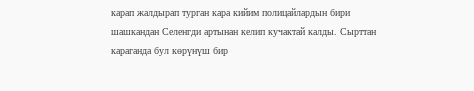карап жалдырап турган кара кийим полицайлардын бири шашкандан Селенгди артынан келип кучактай калды. Сырттан караганда бул көрүнүш бир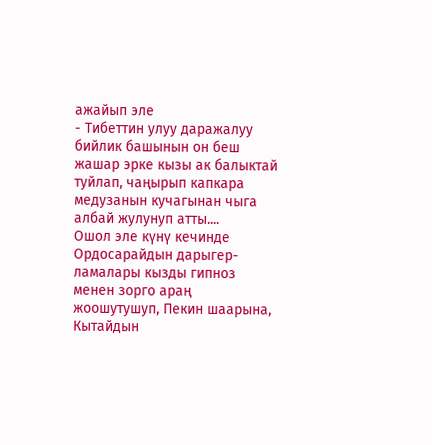ажайып эле
- Тибеттин улуу даражалуу бийлик башынын он беш жашар эрке кызы ак балыктай туйлап, чаңырып капкара медузанын кучагынан чыга албай жулунуп атты....
Ошол эле күнү кечинде Ордосарайдын дарыгер-ламалары кызды гипноз менен зорго араң жоошутушуп, Пекин шаарына, Кытайдын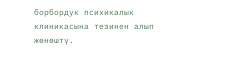борбордук психикалык клиникасына тезинен алып жөнөштү.